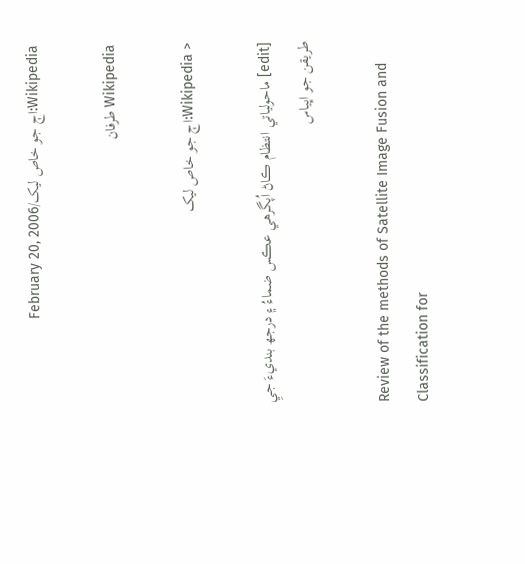Wikipedia:اڄ جو خاص ليک/February 20, 2006

Wikipedia طرفان

< Wikipedia:اڄ جو خاص ليک

[edit] ماحولياتي انتظام ڪاڻ اُپگرھي عڪس ضماءُ ۽ درجھ بنديءَ جيِ طريقن جو اڀياس

Review of the methods of Satellite Image Fusion and Classification for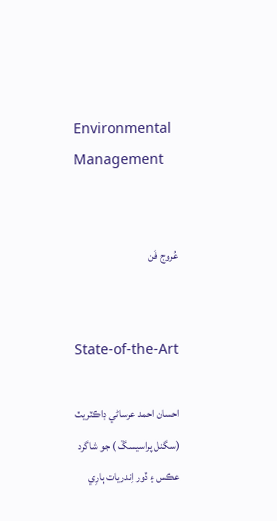Environmental Management


عُروج فَن


State-of-the-Art

احسان احمد عرساڻي ڊاڪٽريٽ (سگنل پراسيسڱ ) جو شاگرد عڪس ۽ ڏور اِندريات ٻارِي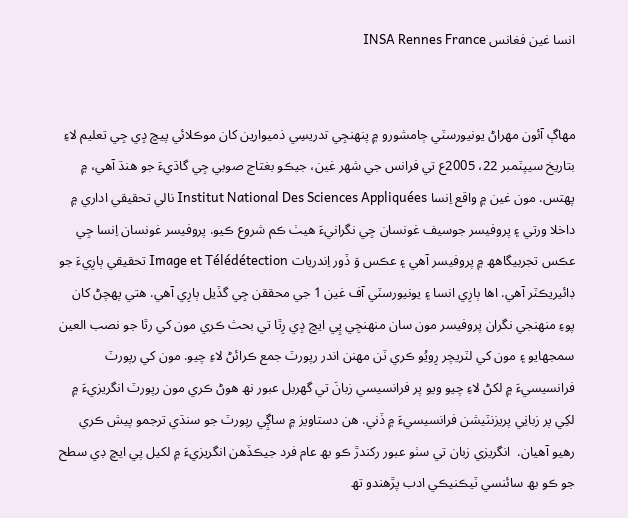انسا غين فغانس INSA Rennes France


مھاڳ آئون مھراڻ يونيورسٽي ڄامشورو ۾ پنھنجِي تدريسِي ذميوارين کان موڪلائي پيڇ ڊِي جِي تعليم لاءِ بتاريخ سيپٽمبر 22، 2005ع تي فرانس جي شھر غين، جيڪو بغتاڃ صوبي جِي گاڌيءَ جو ھنڌ آھي، ۾ پھتس. مون غين ۾ واقع اِنسا Institut National Des Sciences Appliquées نالي تحقيقي اداري ۾ داخلا ورتي ۽ پروفيسر جوسيف غونسان جِي نگرانيءَ ھيٺ ڪم شروع ڪيو. پروفيسر غونسان اِنسا جِي عڪس تجربيگاھھ ۾ پروفيسر آھي ۽ عڪس وَ ڏور اِندريات Image et Télédétection تحقيقي ٻارِيءَ جو ڊائيريڪٽر آھي. اھا ٻارِي انسا ۽ يونيورسٽي آف غين 1 جي محققن جِي گڏيل ٻارِي آھي. ھتي پھچڻ کان پوءِ منھنجي نگران پروفيسر مون سان منھنجِي پِي ايڇ ڊِي رِٿا تي بحث ڪري مون کي رٿا جو نصب العين سمجھايو ۽ مون کي لٽريچر رِويُو ڪري ٽن مھنن اندر رپورٽ جمع ڪرائڻ لاءِ چيو. مون کي رپورٽ فرانسيسيءَ ۾ لکڻ لاءِ چيو ويو پر فرانسيسي زبانَ تي گھربل عبور نھ ھوڻ ڪري مون رپورٽ انگريزيءَ ۾ لکِي پر زبانِي پريزنٽيشن فرانسيسيءَ ۾ ڏني. ھن دستاويز ۾ ساڳِي رپورٽ جو سنڌي ترجمو پيش ڪري رھيو آھيان.  انگريزي زبان تي سٺو عبور رکندڙ ڪو بھ عام فرد جيڪڏھن انگريزيءَ ۾ لکيل پي ايڇ ڊي سطح جو ڪو بھ سائنسي ٽيڪنيڪي ادب پڙھندو تھ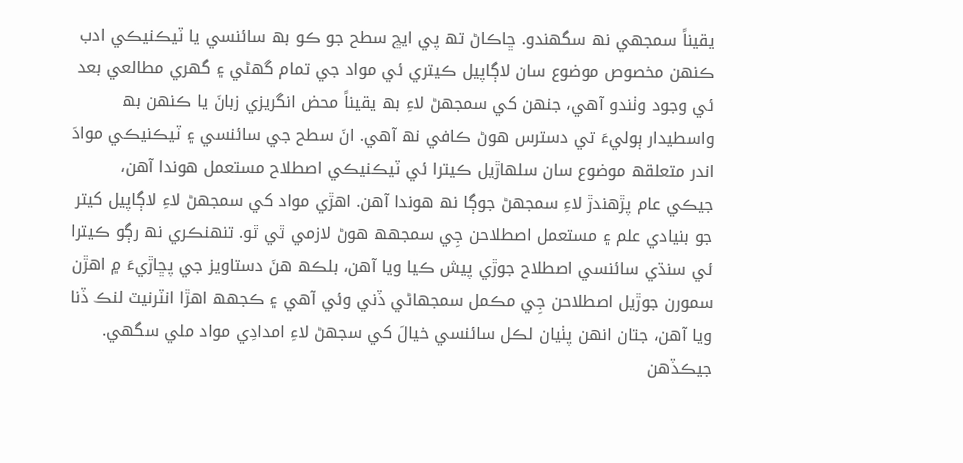يقيناً سمجھي نھ سگھندو. ڇاڪاڻ تھ پي ايڇ سطح جو ڪو بھ سائنسي يا ٽيڪنيڪي ادب ڪنھن مخصوص موضوع سان لاڳاپيل ڪيتري ئي مواد جي تمام گھڻي ۽ گھري مطالعي بعد ئي وجود وٺندو آھي، جنھن کي سمجھڻ لاءِ بھ يقيناً محض انگريزي زبانَ يا ڪنھن بھ واسطيدار ٻوليءَ تي دسترس ھوڻ ڪافي نھ آھي. انَ سطح جي سائنسي ۽ ٽيڪنيڪي موادَ اندر متعلقھ موضوع سان سلھاڙيل ڪيترا ئي ٽيڪنيڪي اصطلاح مستعمل ھوندا آھن، جيڪي عام پڙھندڙ لاءِ سمجھڻ جوڳا نھ ھوندا آھن. اھڙي مواد کي سمجھڻ لاءِ لاڳاپيل کيتر جو بنيادي علم ۽ مستعمل اصطلاحن جِي سمجھھ ھوڻ لازمي ٿي ٿو. تنھنڪري نھ رڳو ڪيترا ئي سنڌي سائنسي اصطلاح جوڙي پيش ڪيا ويا آھن، بلڪھ ھنَ دستاويز جي پڇاڙيءَ ۾ اھڙن سمورن جوڙيل اصطلاحن جِي مڪمل سمجھاڻي ڏني وئي آھي ۽ ڪجھھ اھڙا انٽرنيٽ لنڪ ڏنا ويا آھن، جتان انھن پٺيان لڪل سائنسي خيالَ کي سجھڻ لاءِ امدادِي مواد ملي سگھي. جيڪڏھن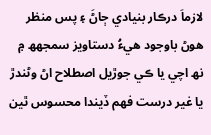لازماَ درڪار بنيادي ڄاڻَ ۽ پس منظر ھوڻ باوجود ھيءُ دستاويز سمجھھ ۾ نھ اچي يا ڪي جوڙيل اصطلاح اڻ وڻندڙ يا غير درست فھم ڏيندا محسوس ٿين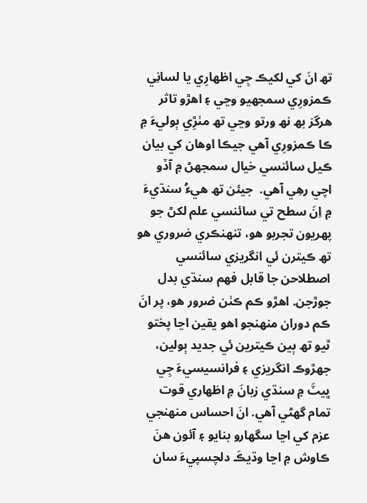تھ انَ کي لکيڪ جِي اظھارِي يا لسانِي ڪمزورِي سمجھيو وڃي ۽ اھڙو تاثر ھرگز بھ نھ ورتو وڃي تھ مٺڙِي ٻوليءَ ۾ ڪا ڪمزورِي آھي جيڪا اوھان کي بيان ڪيل سائنسي خيال سمجھڻ ۾ آڏو اچي رھِي آھي.  جيئن تھ ھيءُ سنڌيءَ ۾ اِنَ سطح تي سائنسي علم لکڻ جو پھريون تجربو ھو، تنھنڪري ضروري ھو تھ ڪيترن ئي انگريزي سائنسي اصطلاحن جا قابل فھم سنڌي بدل جوڙجن. اھڙو ڪم ڪٺن ضرور ھو، پر انَ ڪم دوران منھنجو اھو يقين اڃا پختو ٿيو تھ ٻين ڪيترين ئي جديد ٻولين، جھڙوڪ انگريزي ۽ فرانسيسيءَ جِي ڀيٽَ ۾ سنڌي زبانَ ۾ اظھاري قوت تمام گھڻي آھي. انَ احساس منھنجي عزم کي اڃا سگھارو بنايو ۽ آئون ھنَ ڪاوش ۾ اڃا وڌيڪَ دلچسپيءَ سان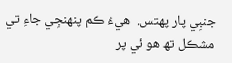جنبِي پار پھتس.  ھيءُ ڪم پنھنجِي جاءِ تي مشڪل تھ ھو ئي پر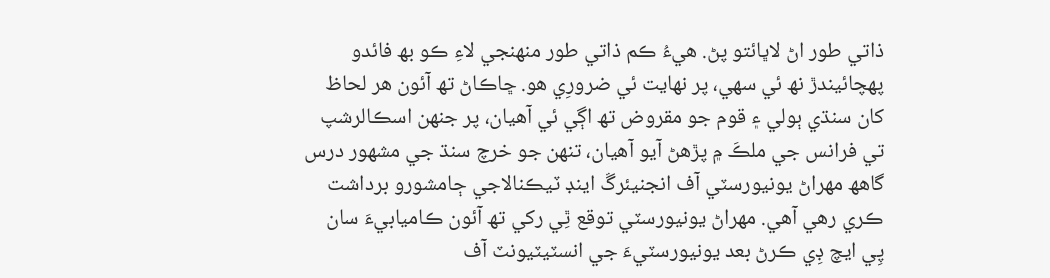ذاتي طور اڻ لاڀائتو پڻ. ھيءُ ڪم ذاتي طور منھنجي لاءِ ڪو بھ فائدو پھچائيندڙ نھ ئي سھي، پر نھايت ئي ضرورِي ھو. ڇاڪاڻ تھ آئون ھر لحاظ کان سنڌي ٻولي ۽ قوم جو مقروض تھ اڳي ئي آھيان، پر جنھن اسڪالرشپ تي فرانس جي ملڪَ ۾ پڙھڻ آيو آھيان، تنھن جو خرچ سنڌ جي مشھور درس گاھھ مھراڻ يونيورسٽي آف انجنيئرڱ اينڊ ٽيڪنالاجي ڄامشورو برداشت ڪري رھي آھي. مھراڻ يونيورسٽي توقع ٿِي رکي تھ آئون ڪاميابيءَ سان پِي ايچ ڊِي ڪرڻ بعد يونيورسٽيءَ جي انسٽيٽيونٽ آف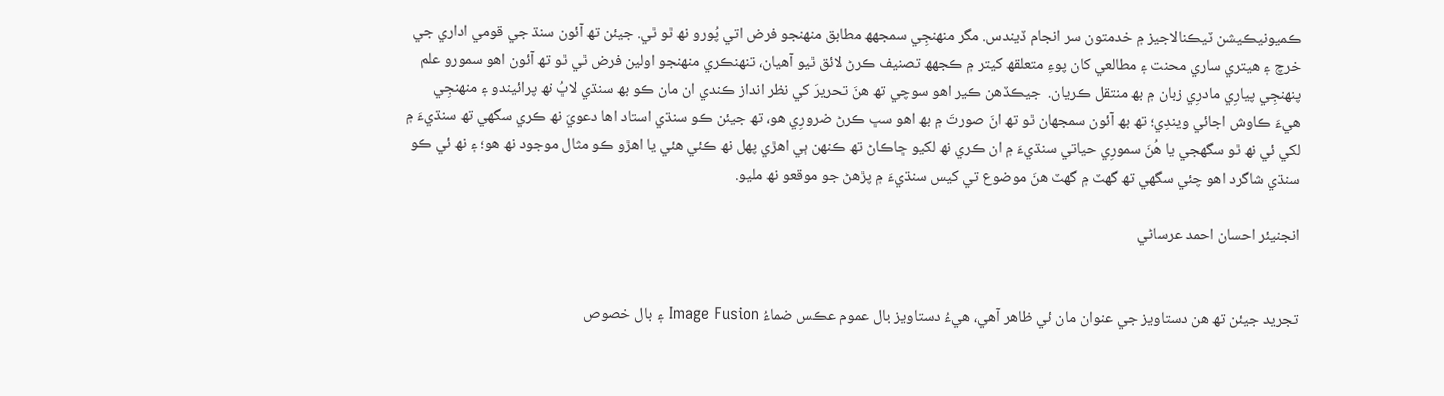ڪميونيڪيشن ٽيڪنالاجيز ۾ خدمتون سر انجام ڏيندس. مگر منھنجِي سمجھھ مطابق منھنجو فرض اتي پُورو نھ ٿو ٿي. جيئن تھ آئون سنڌ جي قومي اداري جي خرچ ۽ ھيتري ساري محنت ۽ مطالعي کان پوءِ متعلقھ کيتر ۾ ڪجھھ تصنيف ڪرڻ لائق ٿيو آھيان، تنھنڪري منھنجو اولين فرض ٿي ٿو تھ آئون اھو سمورو علم پنھنجِي پيارِي مادرِي زبان ۾ بھ منتقل ڪريان.  جيڪڏھن ڪير اھو سوچي تھ ھنَ تحريرَ کي نظر انداز ڪندي ان مان ڪو بھ سنڌي لاڀُ نھ پرائيندو ۽ منھنجِي ھيءَ ڪاوش اجائي ويندِي؛ تھ بھ آئون سمجھان ٿو تھ انَ صورتَ ۾ بھ اھو سڀ ڪرڻ ضرورِي ھو، تھ جيئن ڪو سنڌي استاد اھا دعويَ نھ ڪري سگھي تھ سنڌيءَ ۾ لکي ئي نھ ٿو سگھجي يا ھُنَ سمورِي حياتي سنڌيءَ ۾ ان ڪري نھ لکيو ڇاڪاڻ تھ ڪنھن ٻي اھڙي پھل نھ ڪئي ھئي يا اھڙو ڪو مثال موجود نھ ھو؛ ۽ نھ ئي ڪو سنڌي شاگرد اھو چئي سگھي تھ گھٽ ۾ گھٽ ھنَ موضوع تي کيس سنڌيءَ ۾ پڙھڻ جو موقعو نھ مليو.

انجنيئر احسان احمد عرساڻي


تجريد جيئن تھ ھن دستاويز جي عنوان مان ئي ظاھر آھي، ھيءُ دستاويز بال عموم عڪس ضماءُ Image Fusion ۽ بال خصوص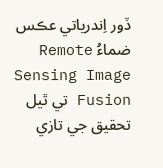ڏور اِندرياتي عڪس ضماءُ Remote Sensing Image Fusion تي ٿيل تحقيق جي تازي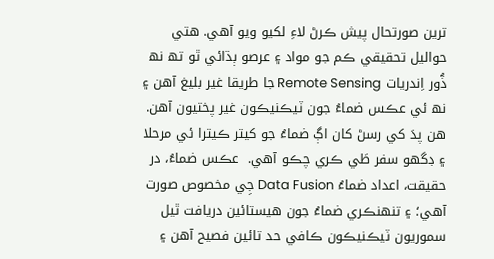ترين صورتحال پيش ڪرڻ لاءِ لکيو ويو آھي. ھتي حواليل تحقيقي ڪم جو مواد ۽ عرصو ٻڌائي ٿو تھ نھ ڏُور اِندريات Remote Sensing جا طريقا غير بليغ آھن ۽ نھ ئي عڪس ضماءُ جون ٽيڪنيڪون غير پختيون آھن. ھن پدَ کي رسڻ کان اڳ ضماءُ جو کيتر ڪيترا ئي مرحلا ۽ ڊگھو سفر طَي ڪري چڪو آھي.  عڪس ضماءُ، در حقيقت، اعداد ضماءُ Data Fusion جِي مخصوص صورت آھي؛ ۽ تنھنڪري ضماءُ جون ھيستائين دريافت ٿيل سموريون ٽيڪنيڪون ڪافي حد تائين فصيح آھن ۽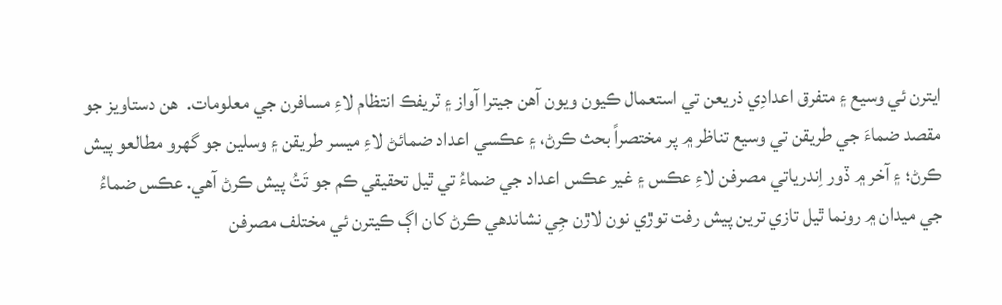ايترن ئي وسيع ۽ متفرق اعدادِي ذريعن تي استعمال ڪيون ويون آھن جيترا آواز ۽ ٽريفڪ انتظام لاءِ مسافرن جي معلومات.  ھن دستاويز جو مقصد ضماءَ جي طريقن تي وسيع تناظر ۾ پر مختصراً بحث ڪرڻ، ۽ عڪسي اعداد ضمائڻ لاءِ ميسر طريقن ۽ وسلين جو گھرو مطالعو پيش ڪرڻ؛ ۽ آخر ۾ ڏور اِندرياتي مصرفن لاءِ عڪس ۽ غير عڪس اعداد جي ضماءُ تي ٿيل تحقيقي ڪم جو تَتُ پيش ڪرڻ آھي. عڪس ضماءُ جي ميدان ۾ رونما ٿيل تازي ترين پيش رفت توڙي نون لاڙن جِي نشاندھي ڪرڻ کان اڳ ڪيترن ئي مختلف مصرفن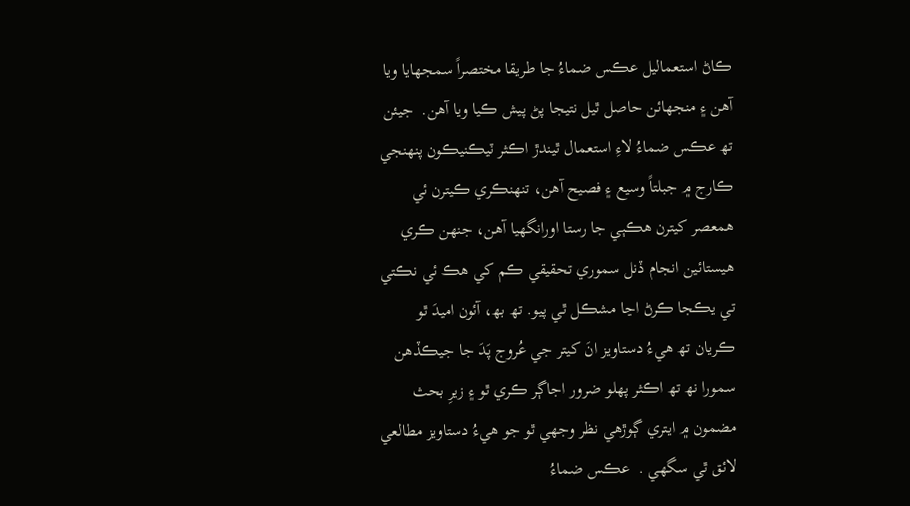ڪاڻ استعماليل عڪس ضماءُ جا طريقا مختصراً سمجھايا ويا آھن ۽ منجھائن حاصل ٿيل نتيجا پڻ پيش ڪيا ويا آھن.  جيئن تھ عڪس ضماءُ لاءِ استعمال ٿيندڙ اڪثر ٽيڪنيڪون پنھنجي ڪارج ۾ جبلتاً وسيع ۽ فصيح آھن، تنھنڪري ڪيترن ئي ھمعصر کيترن ھڪٻي جا رستا اورانگھيا آھن، جنھن ڪري ھيستائين انجام ڏنل سموري تحقيقي ڪم کي ھڪ ئي نڪتي تي يڪجا ڪرڻ اڃا مشڪل ٿي پيو. تھ بھ، آئون اميدَ ٿو ڪريان تھ ھيءُ دستاويز انَ کيتر جي عُروج پَدَ جا جيڪڏھن سمورا نھ تھ اڪثر پھلو ضرور اجاڳر ڪري ٿو ۽ زيرِ بحث مضمون ۾ ايتري ڳوڙھي نظر وجھي ٿو جو ھيءُ دستاويز مطالعي لائق ٿي سگھي .  عڪس ضماءُ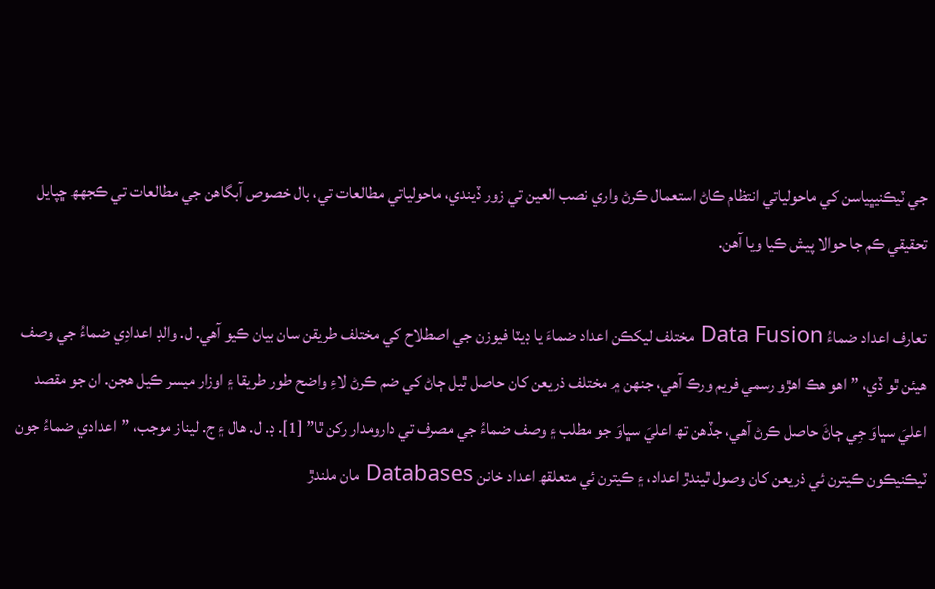جي ٽيڪنيڀياسن کي ماحولياتي انتظام ڪاڻ استعمال ڪرڻ واري نصب العين تي زور ڏيندي، ماحولياتي مطالعات تي، بال خصوص آبگاھن جي مطالعات تي ڪجھھ ڇپايل تحقيقي ڪم جا حوالا پيش ڪيا ويا آھن.

تعارف اعداد ضماءُ Data Fusion مختلف ليکڪن اعداد ضماءَ يا ڊيٽا فيوزن جي اصطلاح کي مختلف طريقن سان بيان ڪيو آھي. ل. والڊ اعدادِي ضماءُ جي وصف ھيئن ٿو ڏي، ”اھو ھڪ اھڙو رسمي فريم ورڪ آھي، جنھن ۾ مختلف ذريعن کان حاصل ٿيل ڄاڻ کي ضم ڪرڻ لاءِ واضح طور طريقا ۽ اوزار ميسر ڪيل ھجن. ان جو مقصد اعليَ سڀاوَ جِي ڄاڻَ حاصل ڪرڻ آھي، جڏھن تھ اعليَ سڀاوَ جو مطلب ۽ وصف ضماءُ جي مصرف تي دارومدار رکن ٿا” [1]. ڊ. ل. ھال ۽ ج. ليناز موجب، ”اعدادي ضماءُ جون ٽيڪنيڪون ڪيترن ئي ذريعن کان وصول ٿيندڙ اعداد، ۽ ڪيترن ئي متعلقھ اعداد خانن Databases مان ملندڙ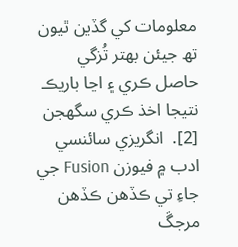معلومات کي گڏين ٿيون تھ جيئن بھتر تُزگي حاصل ڪري ۽ اڃا باريڪ نتيجا اخذ ڪري سگھجن [2].  انگريزي سائنسي ادب ۾ فيوزن Fusion جي جاءِ تي ڪڏھن ڪڏھن مرجڱ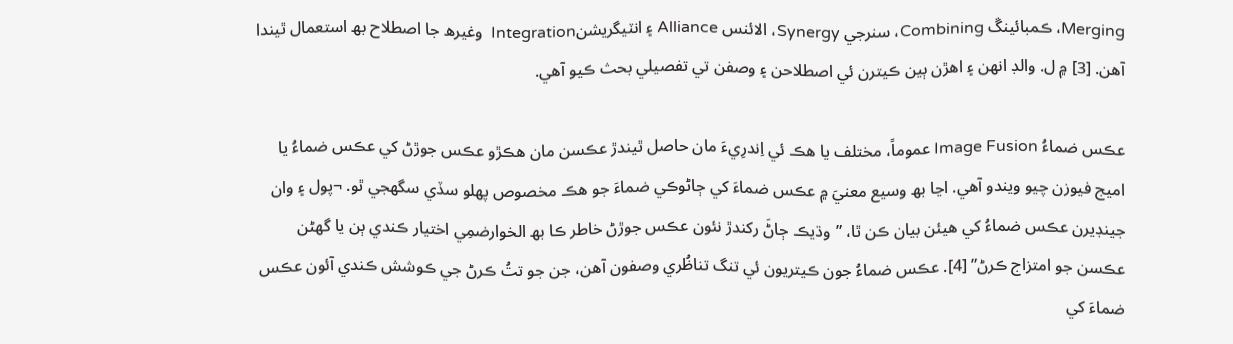Merging، ڪمبائينڱ Combining، سنرجي Synergy، الائنس Alliance ۽ انٽيگريشنIntegration  وغيرھ جا اصطلاح بھ استعمال ٿيندا آھن. [3] ۾ ل. والڊ انھن ۽ اھڙن ٻين ڪيترن ئي اصطلاحن ۽ وصفن تي تفصيلي بحث ڪيو آھي.

عڪس ضماءُ Image Fusion عموماً، مختلف يا ھڪ ئي اِندرِيءَ مان حاصل ٿيندڙ عڪسن مان ھڪڙو عڪس جوڙڻ کي عڪس ضماءُ يا اميج فيوزن چيو ويندو آھي. اڃا بھ وسيع معنيَ ۾ عڪس ضماءَ کي ڄاڻوڪي ضماءَ جو ھڪ مخصوص پھلو سڏي سگھجي ٿو. ¬پول ۽ وان جينڊيرن عڪس ضماءُ کي ھيئن بيان ڪن ٿا، ”وڌيڪ ڄاڻَ رکندڙ نئون عڪس جوڙڻ خاطر ڪا بھ الخوارضمِي اختيار ڪندي ٻن يا گھڻن عڪسن جو امتزاج ڪرڻ” [4]. عڪس ضماءُ جون ڪيتريون ئي تنگ تناظُري وصفون آھن، جن جو تتُ ڪرڻ جي ڪوشش ڪندي آئون عڪس ضماءَ کي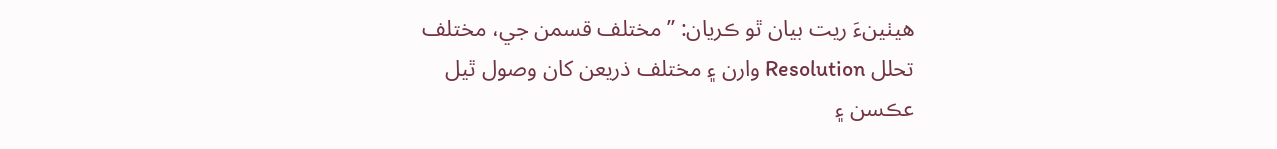ھيٺينءَ ريت بيان ٿو ڪريان: ”مختلف قسمن جي، مختلف تحلل Resolution وارن ۽ مختلف ذريعن کان وصول ٿيل عڪسن ۽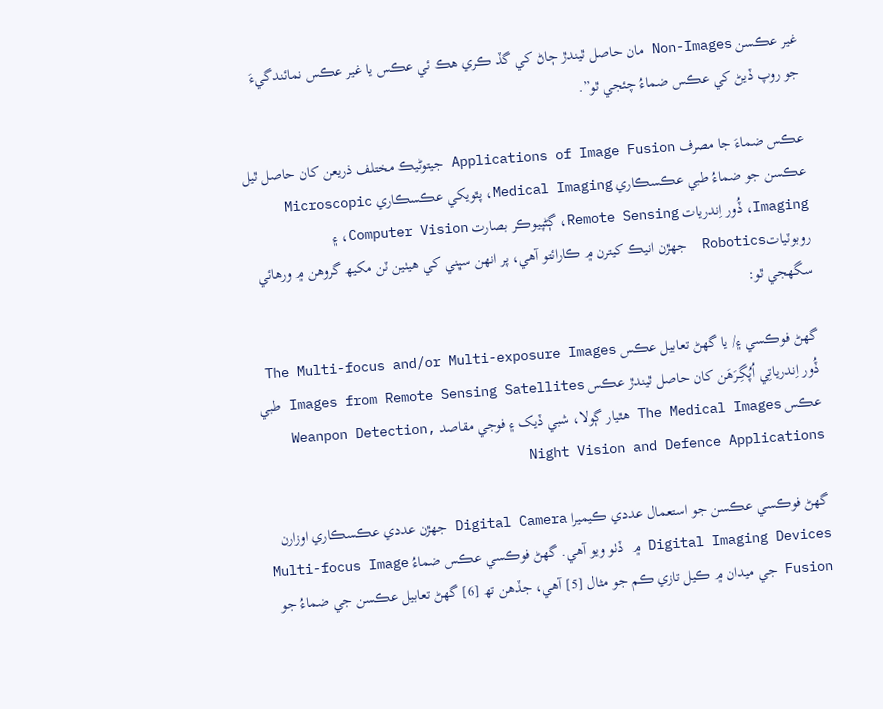غير عڪسن Non-Images مان حاصل ٿيندڙ ڄاڻ کي گڏ ڪري ھڪ ئي عڪس يا غير عڪس نمائندگيءَ جو روپ ڏيڻ کي عڪس ضماءُ چئجي ٿو”.

عڪس ضماءَ جا مصرف Applications of Image Fusion جيتوڻيڪ مختلف ذريعن کان حاصل ٿيل عڪسن جو ضماءُ طبي عڪسڪاري Medical Imaging، پٿويکي عڪسڪاري Microscopic Imaging، ڏُور اِندريات Remote Sensing، ڳڻپيوڪر بصارت Computer Vision، ۽ روبوٽياتRobotics  جھڙن انيڪ کيترن ۾ ڪارائتو آھي، پر انھن سڀني کي ھيٺين ٽن مکيھ گروھن ۾ ورھائي سگھجي ٿو:

گھڻ فوڪسي ۽/ يا گھڻ تعابيل عڪس The Multi-focus and/or Multi-exposure Images ڏُور اِندرياتِي اُپُگِـرَھَن کان حاصل ٿيندڙ عڪس Images from Remote Sensing Satellites طبي عڪس The Medical Images ھٿيار ڳولا، شبي ڏيک ۽ فوجي مقاصد Weanpon Detection, Night Vision and Defence Applications

گھڻ فوڪسي عڪسن جو استعمال عددي ڪيميرا Digital Camera جھڙن عددي عڪسڪاري اوزارن Digital Imaging Devices ۾ ڏٺو ويو آھي. گھڻ فوڪسي عڪس ضماءُ Multi-focus Image Fusion جي ميدان ۾ ڪيل تازي ڪم جو مثال [5] آھي، جڏھن تھ [6] گھڻ تعابيل عڪسن جي ضماءُ جو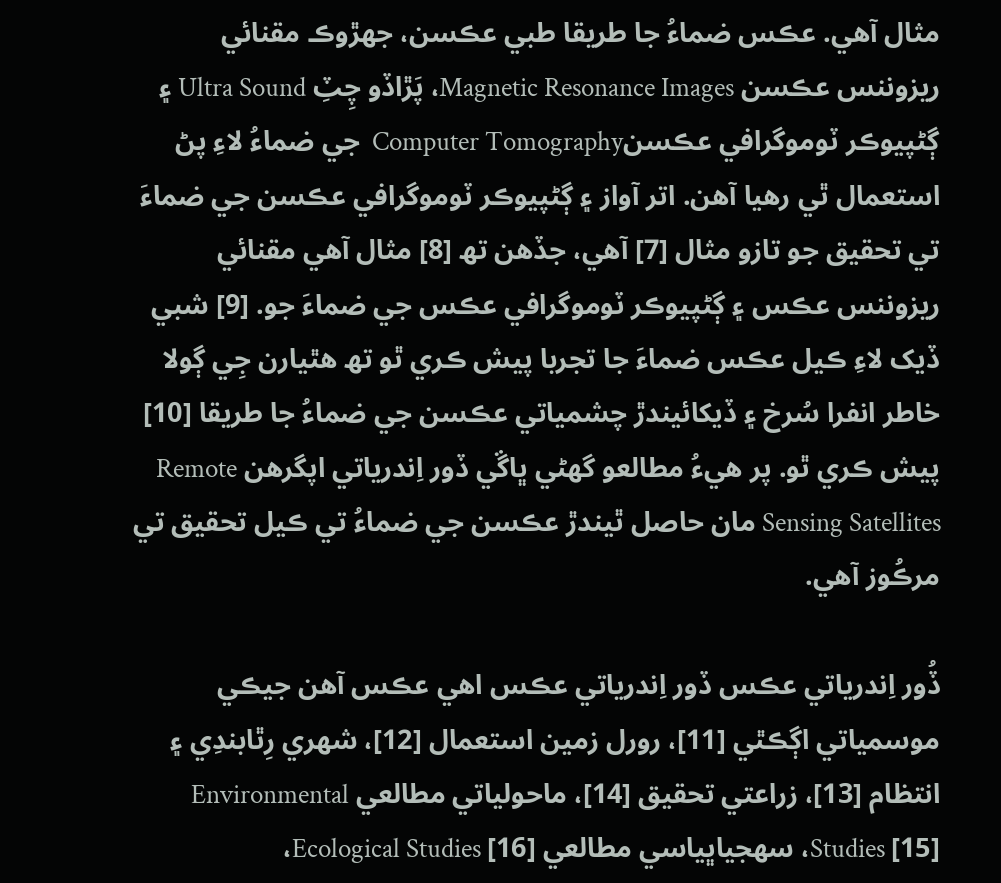مثال آھي. عڪس ضماءُ جا طريقا طبي عڪسن، جھڙوڪ مقنائي ريزوننس عڪسن Magnetic Resonance Images، پَڙاڏو چِٽِ Ultra Sound ۽ ڳڻپيوڪر ٽوموگرافي عڪسنComputer Tomography  جي ضماءُ لاءِ پڻ استعمال ٿي رھيا آھن. اتر آواز ۽ ڳڻپيوڪر ٽوموگرافي عڪسن جي ضماءَ تي تحقيق جو تازو مثال [7] آھي، جڏھن تھ [8] مثال آھي مقنائي ريزوننس عڪس ۽ ڳڻپيوڪر ٽوموگرافي عڪس جي ضماءَ جو. [9] شبي ڏيک لاءِ ڪيل عڪس ضماءَ جا تجربا پيش ڪري ٿو تھ ھٿيارن جِي ڳولا خاطر انفرا سُرخ ۽ ڏيکائيندڙ چشمياتي عڪسن جي ضماءُ جا طريقا [10] پيش ڪري ٿو. پر ھيءُ مطالعو گھڻي ڀاڱي ڏور اِندرياتي اپگرھن Remote Sensing Satellites مان حاصل ٿيندڙ عڪسن جي ضماءُ تي ڪيل تحقيق تي مرڪُوز آھي.

ڏُور اِندرياتي عڪس ڏور اِندرياتي عڪس اھي عڪس آھن جيڪي موسمياتي اڳڪٿي [11]، رورل زمين استعمال [12]، شھري رِٿابندِي ۽ انتظام [13]، زراعتي تحقيق [14]، ماحولياتي مطالعي Environmental Studies [15]، سھجياڀياسي مطالعي Ecological Studies [16]،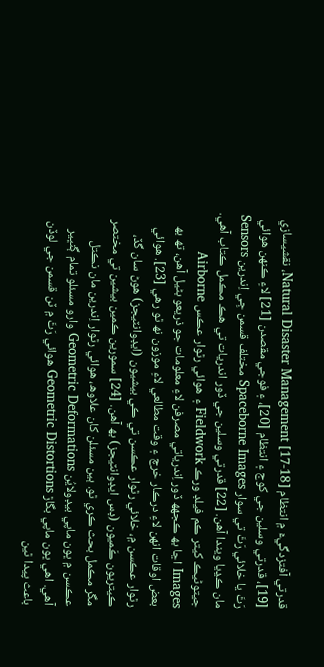قدرتي آفتزدگيءَ ۾ انتظام Natural Disaster Management [17-18]، نقشيسازي [19]، قدرتي وسلين جي کوج ۽ انتظام [20]، ۽ فوجي مقصدن [21] لاءِ ڪنھن ھوائي رَٿَ يا خلائي رَٿَ تي سوار Spaceborne Images مختلف قسمن جِي اِندرين Sensors مان ڪڍيا ويندا آھن. [22] قدرتي وسلين جي ڏور اندريات تي ھڪ مڪمل ڪتاب آھي.  جيتوڻيڪ کيتر ڪم فيلڊ ورڪ Fieldwork ۽ ھوائي رٿوار عڪس Airborne Images اڃا بھ ڪجھھ ڏور اِندرياتي مصرفن لاءِ معلومات جو ذريعو بڻيل آھن، تھ بھ بعض اوقات انھن لاءِ درڪار خرچ ۽ وقت مطالعي لاءِ موزون نھ ٿو رھي [23]. ھوائي رٿوار عڪسن ۾، خلائي رٿوار عڪسن تي ڪي بيشيون (ايڊوانٽيجز) ھوڻ سان گڏ، ڪيتريون ڪَميون (ڊس ايڊوانٽيجز) بھ آھن. [24] سمورين ڪمين بيشين تي مختصر مگر مڪمل بحث ڪري ٿو. ٻين مسئلن کان علاوھ، ھوائي رٿوار اِندرين مان نڪتل عڪسن ۾ ڀون ماپي بيڊولايُن Geometric Deformations وارو مسئلو تمام ڳنڀير آھي. اھي ڀون ماپي بگاڙ Geometric Distortions ھوائي رَٿَ ۾ ٽن قسمن جي لوڏن باعث پيدا ٿين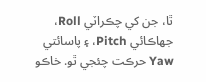ٿا، جن کي چڪراٽي Roll، جھاڪائي Pitch، ۽ پاسائتي Yaw حرڪت چئجي ٿو. خاڪو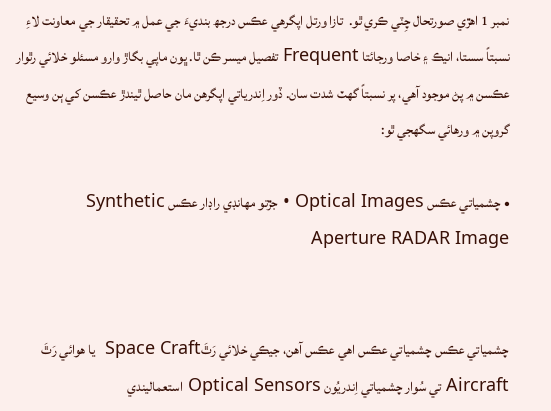نمبر 1 اھڙي صورتحال چِٽي ڪري ٿو.  تازا ورتل اپگرھي عڪس درجھ بنديءَ جي عمل ۾ تحقيقار جي معاونت لاءِ نسبتاً سستا، انيڪ ۽ خاصا ورجائتا Frequent تفصيل ميسر ڪن ٿا. ڀون ماپي بگاڙ وارو مسئلو خلائي رٿوار عڪسن ۾ پڻ موجود آھي، پر نسبتاً گھٽ شدت سان. ڏور اِندرياتي اپگرھن مان حاصل ٿيندڙ عڪسن کي ٻن وسيع گروپن ۾ ورھائي سگھجي ٿو:

• چشمياتي عڪس Optical Images • جڙتو مھانڊي راڊار عڪس Synthetic Aperture RADAR Image


چشمياتي عڪس چشمياتي عڪس اھي عڪس آھن، جيڪي خلائي رَٿَSpace Craft  يا ھوائي رَٿَ Aircraft تي سُوار چشمياتي اِندريُون Optical Sensors استعماليندي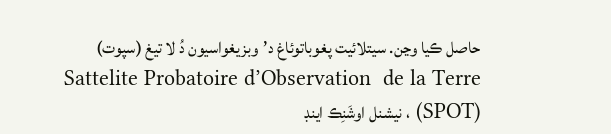حاصل ڪيا وڃن. سيتلائيت پغوباتوئاغ د’وبزيغواسيون دُ لا تيغ (سپوت) Sattelite Probatoire d’Observation  de la Terre (SPOT) ، نيشنل اوشَنِڪ اينڊ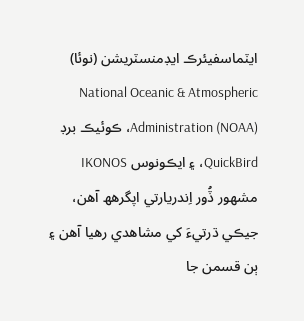ايٽماسفيئرڪ ايڊمنسٽريشن (نوئا) National Oceanic & Atmospheric Administration (NOAA)، ڪوئيڪ برڊ QuickBird، ۽ ايڪونوس IKONOS مشھور ڏُور اِندريارتي اپگرھھ آھن، جيڪي ڌرتيءَ کي مشاھدي رھيا آھن ۽ ٻن قسمن جا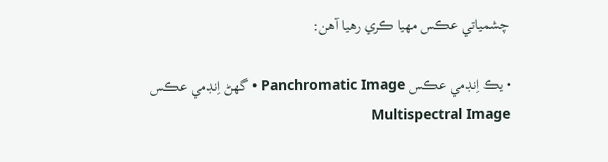چشمياتي عڪس مھيا ڪري رھيا آھن:

• يڪ اِنڊمي عڪس Panchromatic Image • گھڻ اِنڊمي عڪس Multispectral Image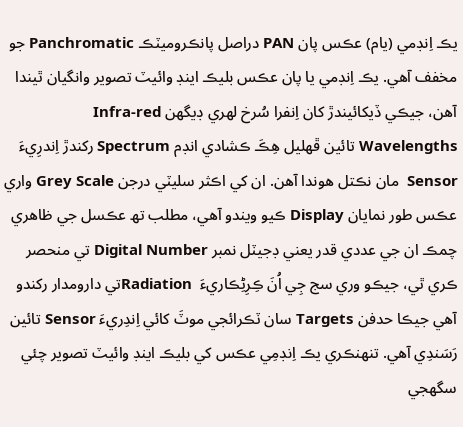يڪ اِنڊمي (يام) عڪس پان PAN دراصل پانڪروميٽڪ Panchromatic جو مخفف آھي. يڪ اِنڊمي يا پان عڪس بليڪ اينڊ وائيٽ تصوير وانگيان ٿيندا آھن، جيڪي ڏيکائيندڙ کان اِنفرا سُرخ لھري ڊيگھن Infra-red Wavelengths تائين ڦھليل ھِڪَ ڪشادي انڊم Spectrum رکندڙ اِندرِيءَ Sensor  مان نڪتل ھوندا آھن. ان کي اڪثر سليٽي درجن Grey Scale واري عڪس طور نمايان Display ڪيو ويندو آھي، مطلب تھ عڪسل جي ظاھري چمڪ ان جي عددي قدر يعني ڊجيٽل نمبر Digital Number تي منحصر ڪري ٿي، جيڪو وري سج جِي اُنَ ڪِرِڻِڪاريءَ  Radiationتي دارومدار رکندو آھي جيڪا حدفن Targets سان ٽڪرائجي موٽَ کائي اِندِريءَ Sensor تائين رَسَندِي آھي. تنھنڪري يڪ اِنڊمِي عڪس کي بليڪ اينڊ وائيٽ تصوير چئي سگھجي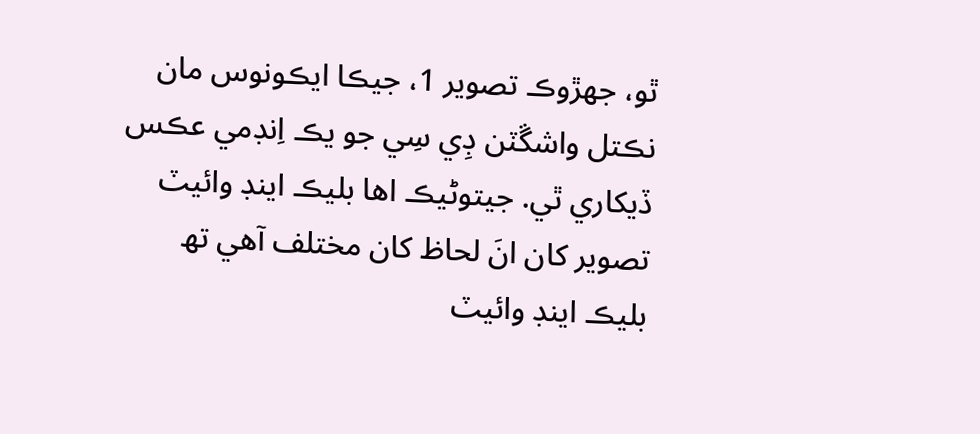ٿو، جھڙوڪ تصوير 1، جيڪا ايڪونوس مان نڪتل واشڱٽن ڊِي سِي جو يڪ اِنڊمي عڪس ڏيکاري ٿي. جيتوڻيڪ اھا بليڪ اينڊ وائيٽ تصوير کان انَ لحاظ کان مختلف آھي تھ بليڪ اينڊ وائيٽ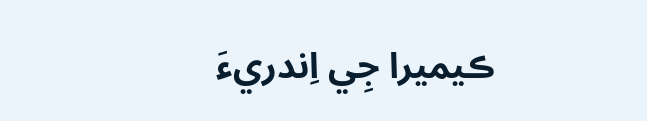ڪيميرا جِي اِندريءَ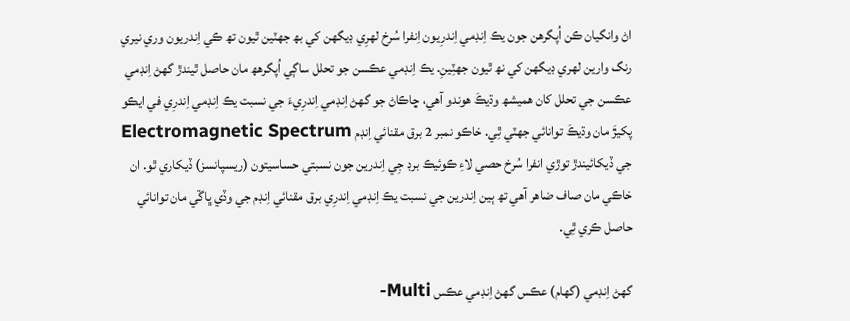اڻ وانگيان ڪن اُپگرھن جون يڪ اِنڊمي اِندرِيون اِنفرا سُرخ لھرِي ڊيگھن کي بھ جھٽين ٿيون تھ ڪي اِندريون وري نيري رنگ وارين لھري ڊيگھن کي نھ ٿيون جھٽِينِ. يڪ اِنڊمي عڪسن جو تحلل ساڳي اُپگرھھ مان حاصل ٿيندڙ گھڻ اِنڊمي عڪسن جي تحلل کان ھميشھ وڌيڪَ ھوندو آھي، ڇاڪاڻ جو گھڻ اِنڊمي اِندرِيءَ جي نسبت يڪ اِنڊمي اِندرِي في ايڪو پکيڙَ مان وڌيڪَ توانائي جھٽي ٿِي. خاڪو نمبر 2 برق مقنائي اِنڊم Electromagnetic Spectrum جي ڏيکائيندڙ توڙي انفرا سُرخ حصي لاءِ ڪوئيڪ برڊ جِي اِندرين جون نسبتي حساسيتون (ريسپانسز) ڏيکاري ٿو. ان خاڪي مان صاف ضاھر آھي تھ ٻين اِندرين جي نسبت يڪ اِنڊمي اِندرِي برق مقنائي اِنڊم جي وڏي ڀاڱي مان توانائي حاصل ڪري ٿِي.

گھڻ اِنڊمي (گھام) عڪس گھڻ اِنڊمي عڪس Multi-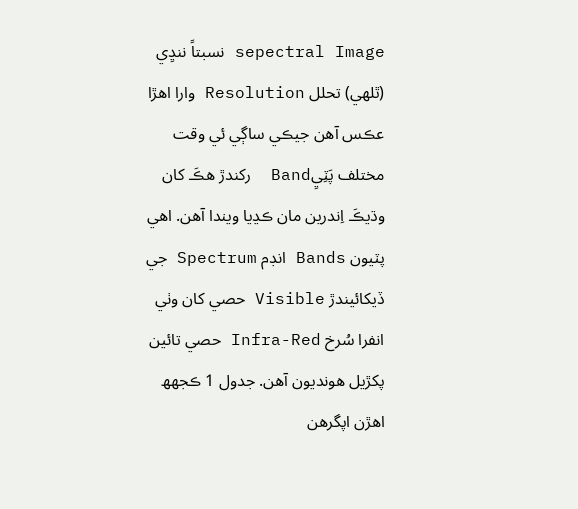sepectral Image نسبتاً ننڍِي (ٿلھي) تحلل Resolution وارا اھڙا عڪس آھن جيڪي ساڳي ئي وقت مختلف پَٽِيِBand  رکندڙ ھڪَ کان وڌيڪَ اِندرين مان ڪڍيا ويندا آھن. اھي پٽيون Bands انڊم Spectrum جي ڏيکائيندڙ Visible حصي کان وٺي انفرا سُرخ Infra-Red حصي تائين پکڙيل ھونديون آھن. جدول 1 ڪجھھ اھڙن اپگرھن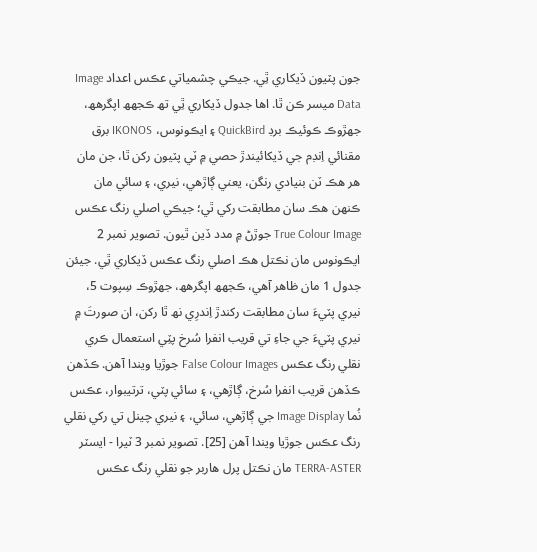جون پٽيون ڏيکاري ٿِي. جيڪي چشمياتي عڪس اعداد Image Data ميسر ڪن ٿا. اھا جدول ڏيکاري ٿِي تھ ڪجھھ اپگرھھ، جھڙوڪ ڪوئيڪ برڊ QuickBird ۽ ايڪونوس، IKONOS برق مقنائي اِنڊم جي ڏيکائيندڙ حصي ۾ ٽي پٽيون رکن ٿا، جن مان ھر ھڪ ٽن بنيادي رنگن، يعني ڳاڙھي، نيري، ۽ سائي مان ڪنھن ھڪ سان مطابقت رکي ٿي؛ جيڪي اصلي رنگ عڪس True Colour Image جوڙڻ ۾ مدد ڏين ٿيون. تصوير نمبر 2 ايڪونوس مان نڪتل ھڪ اصلي رنگ عڪس ڏيکاري ٿِي. جيئن جدول 1 مان ظاھر آھي، ڪجھھ اپگرھھ، جھڙوڪ سِپوت 5، نيري پٽيءَ سان مطابقت رکندڙ اِندرِي نھ ٿا رکن، ان صورتَ ۾ نيري پٽيءَ جي جاءِ تي قريب انفرا سُرخ پٽِي استعمال ڪري نقلي رنگ عڪس False Colour Images جوڙيا ويندا آھن. ڪڏھن ڪڏھن قريب انفرا سُرخ، ڳاڙھي، ۽ سائي پٽي، ترتيبوار، عڪس نُما Image Display جي ڳاڙھي، سائي، ۽ نيري چينل تي رکي نقلي رنگ عڪس جوڙيا ويندا آھن [25]. تصوير نمبر 3 ٽيرا - ايسٽر TERRA-ASTER مان نڪتل پرل ھاربر جو نقلي رنگ عڪس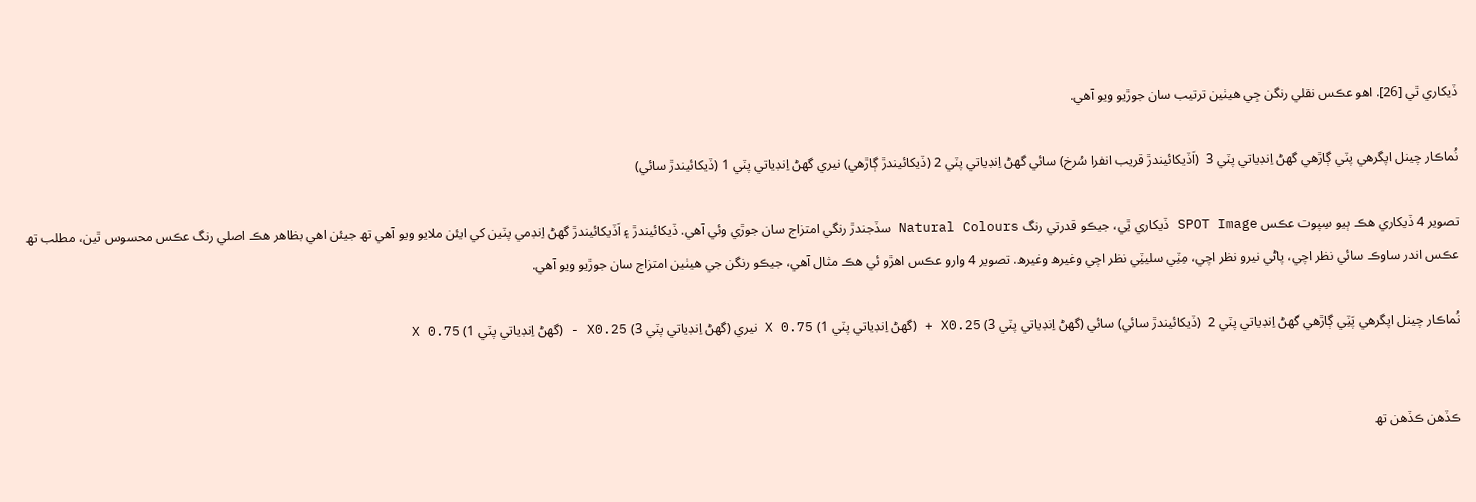ڏيکاري ٿي [26]. اھو عڪس نقلي رنگن جِي ھيٺين ترتيب سان جوڙيو ويو آھي.

نُماڪار چينل اپگرھي پٽي ڳاڙھي گھڻ اِنڊياتي پٽي 3  (اَڏيکائيندڙ قريب انفرا سُرخ) سائي گھڻ اِنڊياتي پٽي 2 (ڏيکائيندڙ ڳاڙھي) نيري گھڻ اِنڊياتي پٽي 1 (ڏيکائيندڙ سائي)

تصوير 4 ڏيکاري ھڪ ٻيو سِپوت عڪس SPOT Image ڏيکاري ٿِي، جيڪو قدرتي رنگ Natural Colours سڏجندڙ رنگي امتزاج سان جوڙي وئي آھي. ڏيکائيندڙ ۽ اَڏيکائيندڙ گھڻ اِنڊمي پٽين کي ايئن ملايو ويو آھي تھ جيئن اھي بظاھر ھڪ اصلي رنگ عڪس محسوس ٿين، مطلب تھ عڪس اندر ساوڪ سائي نظر اچي، پاڻي نيرو نظر اچي، مِٽِي سليٽِي نظر اچي وغيرھ وغيرھ. تصوير 4 وارو عڪس اھڙو ئي ھڪ مثال آھي، جيڪو رنگن جي ھيٺين امتزاج سان جوڙيو ويو آھي.

نُماڪار چينل اپگرھي پَٽِي ڳاڙھي گھڻ اِنڊياتي پٽي 2  (ڏيکائيندڙ سائي) سائي (گھڻ اِنڊياتي پٽي 3) X0.25 + (گھڻ اِنڊياتي پٽي 1) X 0.75 نيري (گھڻ اِنڊياتي پٽي 3) X0.25 - (گھڻ اِنڊياتي پٽي 1) X 0.75


ڪڏھن ڪڏھن تھ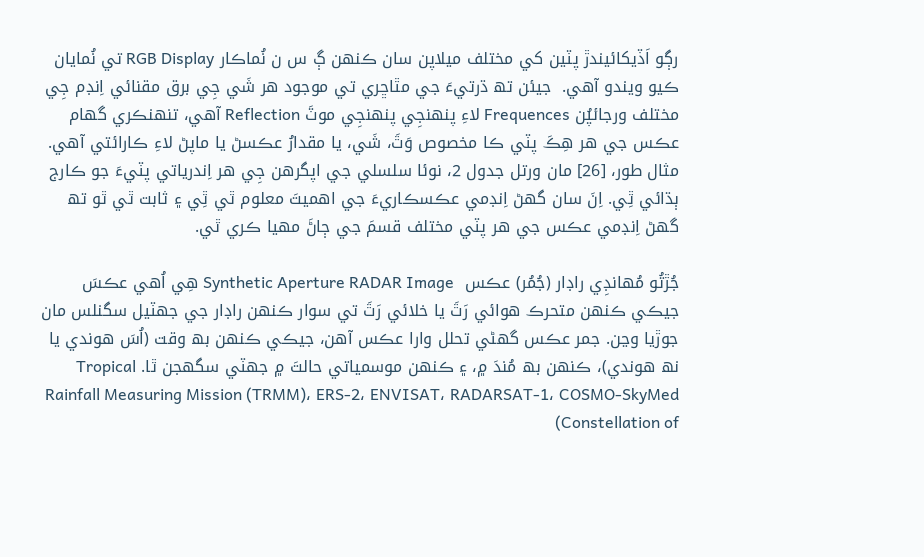رڳو اَڏيکائيندڙ پٽين کي مختلف ميلاپن سان ڪنھن ڳ س ن نُماڪار RGB Display تي نُمايان ڪيو ويندو آھي.  جيئن تھ ڌرتيءَ جي مٿاڇري تي موجود ھر شَي جِي برق مقنائي اِنڊم جِي مختلف ورجائپُن Frequences لاءِ پنھنجِي پنھنجِي موٽَ Reflection آھي، تنھنڪري گھام عڪس جي ھر ھِڪَ پٽي ڪا مخصوص وَٿَ، شَي، يا مقدارُ عڪسڻ يا ماپڻ لاءِ ڪارائتي آھي. مثال طور، [26] مان ورتل جدول 2، نوئا سلسلي جي اپگرھن جِي ھر اِندرياتي پٽيءَ جو ڪارج ٻڌائي ٿِي. اِنَ سان گھڻ اِنڊمي عڪسڪاريءَ جي اھميتَ معلوم ٿي ٿِي ۽ ثابت ٿي ٿو تھ گھڻ اِنڊمي عڪس جي ھر پٽي مختلف قسمَ جي ڄاڻَ مھيا ڪري ٿي.

جُڙتُو مُھانڊِي راڊار (جُمُر) عڪس  Synthetic Aperture RADAR Image ھِي اُھي عڪسَ جيڪي ڪنھن متحرڪ ھوائي رَٿَ يا خلائي رَٿَ تي سوار ڪنھن راڊار جي جھٽيل سگنلس مان جوڙيا وڃن. جمر عڪس گھڻي تحلل وارا عڪس آھن، جيڪي ڪنھن بھ وقت (اُسَ ھوندي يا نھ ھوندي)، ڪنھن بھ مُندَ ۾، ۽ ڪنھن موسمياتي حالتَ ۾ جھٽي سگھجن ٿا. Tropical Rainfall Measuring Mission (TRMM)، ERS-2، ENVISAT، RADARSAT-1، COSMO-SkyMed (Constellation of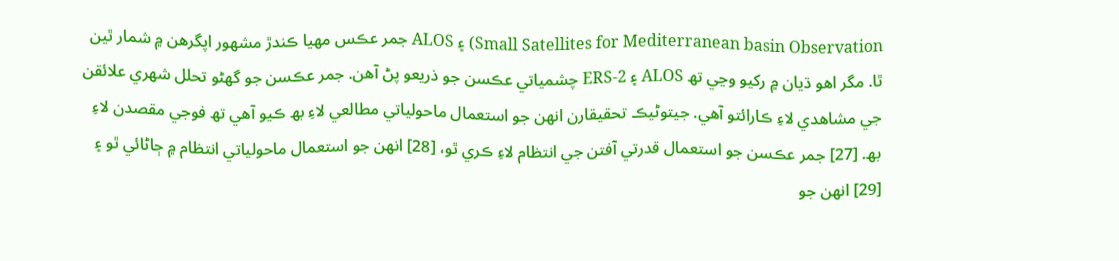Small Satellites for Mediterranean basin Observation) ۽ ALOS جمر عڪس مھيا ڪندڙ مشھور اپگرھن ۾ شمار ٿين ٿا. مگر اھو ڌيان ۾ رکيو وڃي تھ ALOS ۽ ERS-2 چشمياتي عڪسن جو ذريعو پڻ آھن. جمر عڪسن جو گھڻو تحلل شھري علائقن جي مشاھدي لاءِ ڪارائتو آھي. جيتوڻيڪ تحقيقارن انھن جو استعمال ماحولياتي مطالعي لاءِ بھ ڪيو آھي تھ فوجي مقصدن لاءِ بھ. [27] جمر عڪسن جو استعمال قدرتي آفتن جي انتظام لاءِ ڪري ٿو، [28] انھن جو استعمال ماحولياتي انتظام ۾ ڄاڻائي ٿو ۽ [29] انھن جو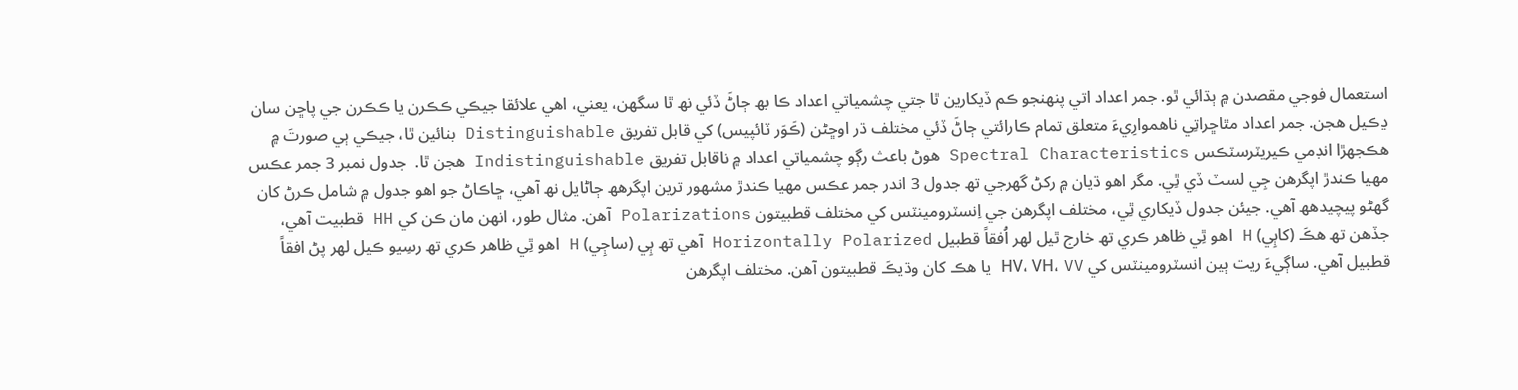استعمال فوجي مقصدن ۾ ٻڌائي ٿو. جمر اعداد اتي پنھنجو ڪم ڏيکارين ٿا جتي چشمياتي اعداد ڪا بھ ڄاڻَ ڏئي نھ ٿا سگھن، يعني، اھي علائقا جيڪي ڪڪرن يا ڪڪرن جي پاڇن سان ڍڪيل ھجن. جمر اعداد مٿاڇراتِي ناھموارِيءَ متعلق تمام ڪارائتي ڄاڻَ ڏئي مختلف ڌر اوڇڻن (ڪَوَر ٽائپيس) کي قابل تفريق Distinguishable بنائين ٿا، جيڪي ٻي صورتَ ۾ ھڪجھڙا انڊمي ڪيريٽرسٽڪس Spectral Characteristics ھوڻ باعث رڳو چشمياتي اعداد ۾ ناقابل تفريق Indistinguishable ھجن ٿا.  جدول نمبر 3 جمر عڪس مھيا ڪندڙ اپگرھن جِي لسٽ ڏي ٿِي. مگر اھو ڌيان ۾ رکڻ گھرجي تھ جدول 3 اندر جمر عڪس مھيا ڪندڙ مشھور ترين اپگرھھ ڄاڻايل نھ آھي، ڇاڪاڻ جو اھو جدول ۾ شامل ڪرڻ کان گھڻو پيچيدھھ آھي. جيئن جدول ڏيکاري ٿِي، مختلف اپگرھن جي اِنسٽرومينٽس کي مختلف قطبيتون Polarizations آھن. مثال طور، انھن مان ڪن کي HH قطبيت آھي، جڏھن تھ ھڪَ (کاٻِي) H اھو ٿِي ظاھر ڪري تھ خارج ٿيل لھر اُفقاً قطبيل Horizontally Polarized آھي تھ ٻِي (ساڄِي) H اھو ٿِي ظاھر ڪري تھ رسِيو ڪيل لھر پڻ افقاً قطبيل آھي. ساڳيءَ ريت ٻين انسٽرومينٽس کي HV، VH، VV يا ھڪ کان وڌيڪَ قطبيتون آھن. مختلف اپگرھن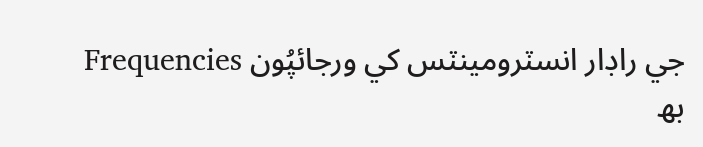جي راڊار انسٽرومينٽس کي ورجائپُون Frequencies بھ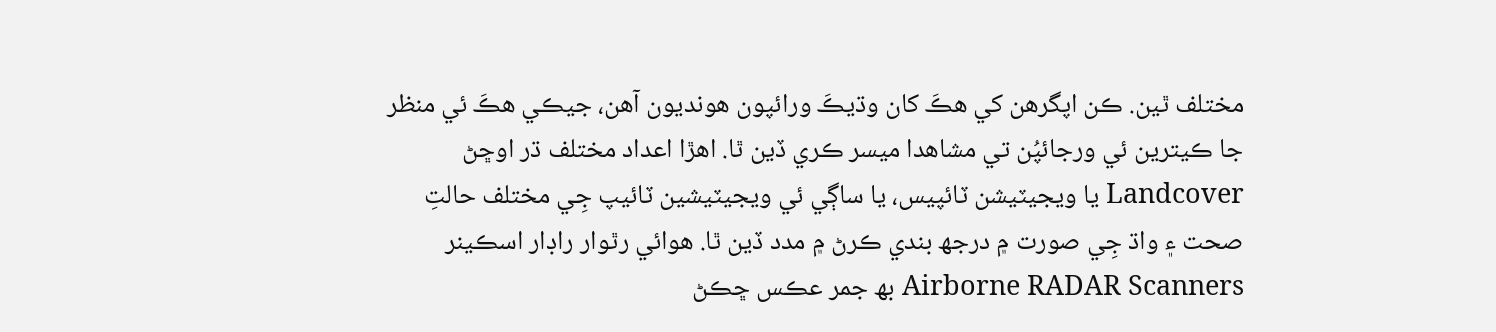مختلف ٿين. ڪن اپگرھن کي ھڪَ کان وڌيڪَ ورائپون ھونديون آھن، جيڪي ھڪَ ئي منظر جا ڪيترين ئي ورجائپُن تي مشاھدا ميسر ڪري ڏين ٿا. اھڙا اعداد مختلف ڌر اوڇڻ Landcover يا ويجيٽيشن ٽائپيس، يا ساڳي ئي ويجيٽيشين ٽائيپ جِي مختلف حالتِ صحت ۽ واڌ جِي صورت ۾ درجھ بندي ڪرڻ ۾ مدد ڏين ٿا. ھوائي رٿوار راڊار اسڪينر Airborne RADAR Scanners بھ جمر عڪس ڇڪڻ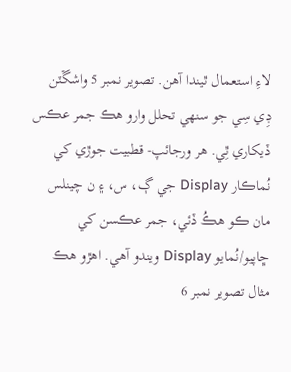لاءِ استعمال ٿيندا آھن. تصوير نمبر 5 واشڱٽن ڊِي سِي جو سنھي تحلل وارو ھڪ جمر عڪس ڏيکاري ٿِي. ھر ورجائپ- قطبيت جوڙي کي نُماڪار Display جي ڳ، س، ۽ ن چينلس مان ڪو ھڪُ ڏئي، جمر عڪسن کي ڇاپيو/نُمايو Display ويندو آھي. اھڙو ھڪ مثال تصوير نمبر 6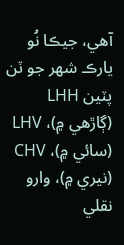آھي، جيڪا نُو يارڪ شھر جو ٽن پٽين LHH (ڳاڙھي ۾)، LHV (سائي ۾)، CHV (نيري ۾)، وارو نقلي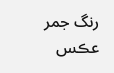رنگ جمر عڪس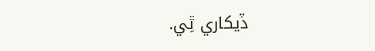ڏيکاري ٿِي.